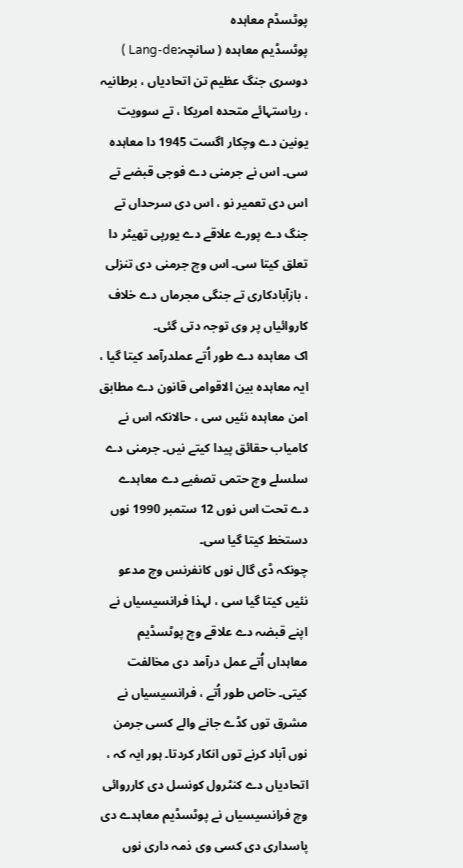پوٹسڈم معاہدہ
پوٹسڈیم معاہدہ ( سانچہ:Lang-de ) دوسری جنگ عظیم تن اتحادیاں ، برطانیہ ، ریاستہائے متحدہ امریکا ، تے سوویت یونین دے وچکار اگست 1945 دا معاہدہ سی۔ اس نے جرمنی دے فوجی قبضے تے اس دی تعمیر نو ، اس دی سرحداں تے جنگ دے پورے علاقے دے یورپی تھیٹر دا تعلق کيتا سی۔ اس وچ جرمنی دی تنزلی ، بازآبادکاری تے جنگی مجرماں دے خلاف کاروائیاں پر وی توجہ دتی گئی۔
اک معاہدہ دے طور اُتے عملدرآمد کيتا گیا ، ایہ معاہدہ بین الاقوامی قانون دے مطابق امن معاہدہ نئيں سی ، حالانکہ اس نے کامیاب حقائق پیدا کیتے نيں۔ جرمنی دے سلسلے وچ حتمی تصفیے دے معاہدے دے تحت اس نوں 12 ستمبر 1990 نوں دستخط کيتا گیا سی۔
چونکہ ڈی گال نوں کانفرنس وچ مدعو نئيں کيتا گیا سی ، لہذا فرانسیسیاں نے اپنے قبضہ دے علاقے وچ پوٹسڈیم معاہداں اُتے عمل درآمد دی مخالفت کيتی۔ خاص طور اُتے ، فرانسیسیاں نے مشرق توں کڈے جانے والے کسی جرمن نوں آباد کرنے توں انکار کردتا۔ ہور ایہ کہ ، اتحادیاں دے کنٹرول کونسل دی کارروائی وچ فرانسیسیاں نے پوٹسڈیم معاہدے دی پاسداری دی کسی وی ذمہ داری نوں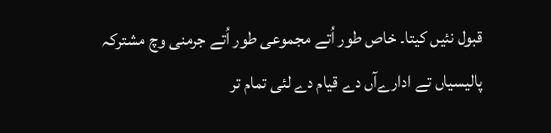قبول نئيں کيتا۔ خاص طور اُتے مجموعی طور اُتے جرمنی وچ مشترکہ پالیسیاں تے ادارےآں دے قیام دے لئی تمام تر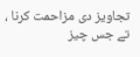تجاویز دی مزاحمت کرنا ، تے جس چیز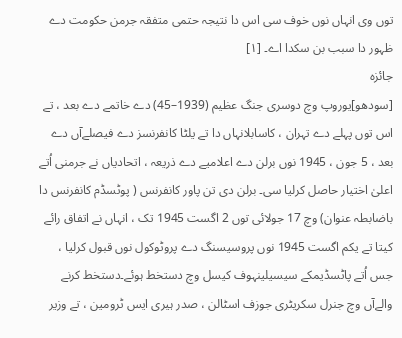توں وی انہاں نوں خوف سی اس دا نتیجہ حتمی متفقہ جرمن حکومت دے ظہور دا سبب بن سکدا اے۔ [۱]
جائزہ
[سودھو]یوروپ وچ دوسری جنگ عظیم (1939–45) دے خاتمے دے بعد ، تے اس توں پہلے دے تہران ، کاسابلانہاں دا تے یلٹا کانفرنسز دے فیصلےآں دے بعد ، 5 جون ، 1945 نوں برلن دے اعلامیے دے ذریعہ ، اتحادیاں نے جرمنی اُتے اعلیٰ اختیار حاصل کرلیا سی۔ برلن دی تن پاور کانفرنس ( پوٹسڈم کانفرنس دا باضابطہ عنوان) وچ 17 جولائی توں 2 اگست 1945 تک ، انہاں نے اتفاق رائے کيتا تے یکم اگست 1945 نوں پروسیسنگ دے پروٹوکول نوں قبول کرلیا ، جس اُتے پاٹسڈیمکے سیسیلینہوف کیسل وچ دستخط ہوئے۔دستخط کرنے والےآں وچ جنرل سکریٹری جوزف اسٹالن ، صدر ہیری ایس ٹرومین ، تے وزیر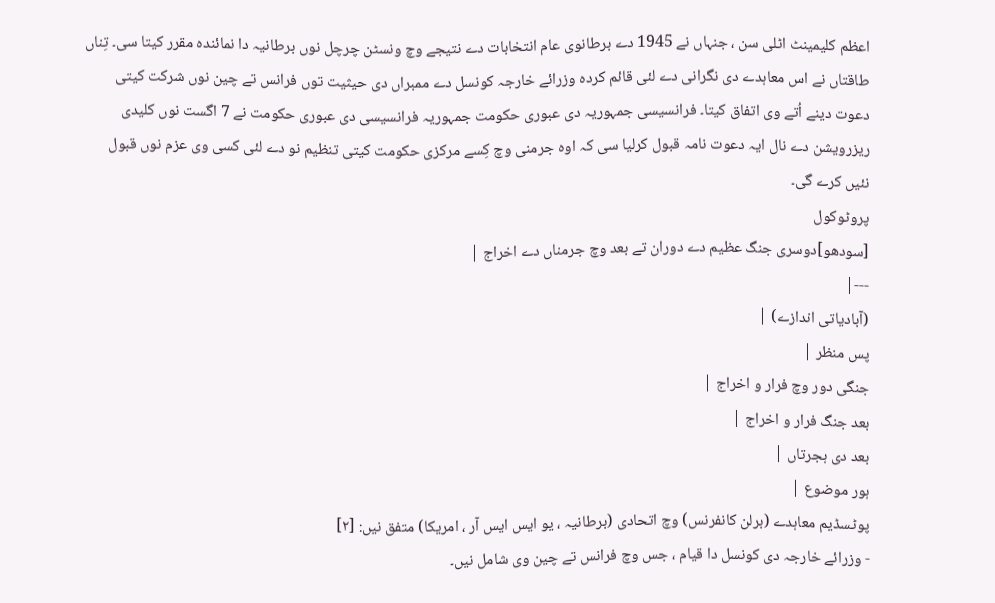اعظم کلیمینٹ اٹلی سن ، جنہاں نے 1945 دے برطانوی عام انتخابات دے نتیجے وچ ونسٹن چرچل نوں برطانیہ دا نمائندہ مقرر کيتا سی۔ تِناں طاقتاں نے اس معاہدے دی نگرانی دے لئی قائم کردہ وزرائے خارجہ کونسل دے ممبراں دی حیثیت توں فرانس تے چین نوں شرکت کيتی دعوت دینے اُتے وی اتفاق کيتا۔ فرانسیسی جمہوریہ دی عبوری حکومت جمہوریہ فرانسیسی دی عبوری حکومت نے 7 اگست نوں کلیدی ریزرویشن دے نال ایہ دعوت نامہ قبول کرلیا سی کہ اوہ جرمنی وچ کِسے مرکزی حکومت کیتی تنظیم نو دے لئی کسی وی عزم نوں قبول نئيں کرے گی۔
پروٹوکول
[سودھو]دوسری جنگ عظیم دے دوران تے بعد وچ جرمناں دے اخراج |
---|
(آبادیاتی اندازے) |
پس منظر |
جنگی دور وچ فرار و اخراج |
بعد جنگ فرار و اخراج |
بعد دی ہجرتاں |
ہور موضوع |
پوٹسڈیم معاہدے (برلن کانفرنس) وچ اتحادی (برطانیہ ، یو ایس ایس آر ، امریکا) متفق نيں: [۲]
- وزرائے خارجہ دی کونسل دا قیام ، جس وچ فرانس تے چین وی شامل نيں۔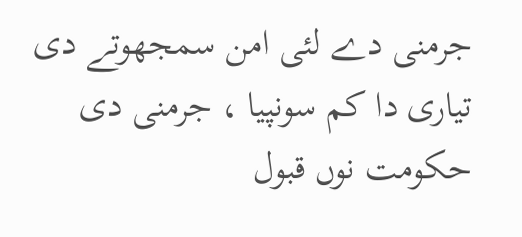جرمنی دے لئی امن سمجھوتے دی تیاری دا کم سونپیا ، جرمنی دی حکومت نوں قبول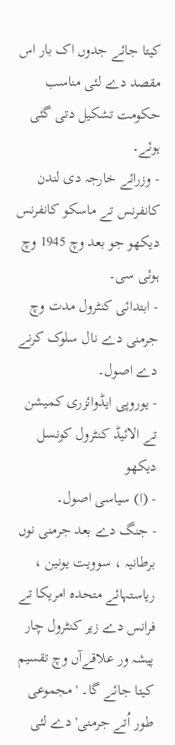کيتا جائے جدوں اک بار اس مقصد دے لئی مناسب حکومت تشکیل دتی گئی ہوئے۔
- وزرائے خارجہ دی لندن کانفرنس تے ماسکو کانفرنس دیکھو جو بعد وچ 1945 وچ ہوئی سی۔
- ابتدائی کنٹرول مدت وچ جرمنی دے نال سلوک کرنے دے اصول۔
- یوروپی ایڈوائزری کمیشن تے الائیڈ کنٹرول کونسل دیکھو
- (ا) سیاسی اصول۔
- جنگ دے بعد جرمنی نوں برطانیہ ، سوویت یونین ، ریاستہائے متحدہ امریکا تے فرانس دے زیر کنٹرول چار پیشہ ور علاقےآں وچ تقسیم کيتا جائے گا۔ 'مجموعی طور اُتے جرمنی' دے لئی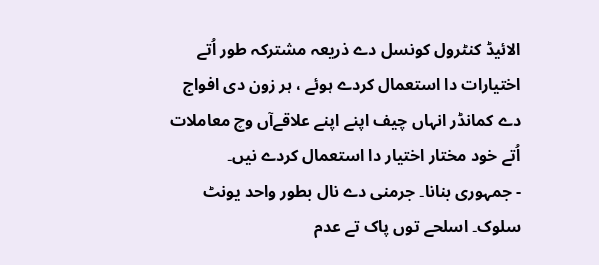الائیڈ کنٹرول کونسل دے ذریعہ مشترکہ طور اُتے اختیارات دا استعمال کردے ہوئے ، ہر زون دی افواج دے کمانڈر انہاں چیف اپنے اپنے علاقےآں وچ معاملات اُتے خود مختار اختیار دا استعمال کردے نيں۔
- جمہوری بنانا۔ جرمنی دے نال بطور واحد یونٹ سلوک۔ اسلحے توں پاک تے عدم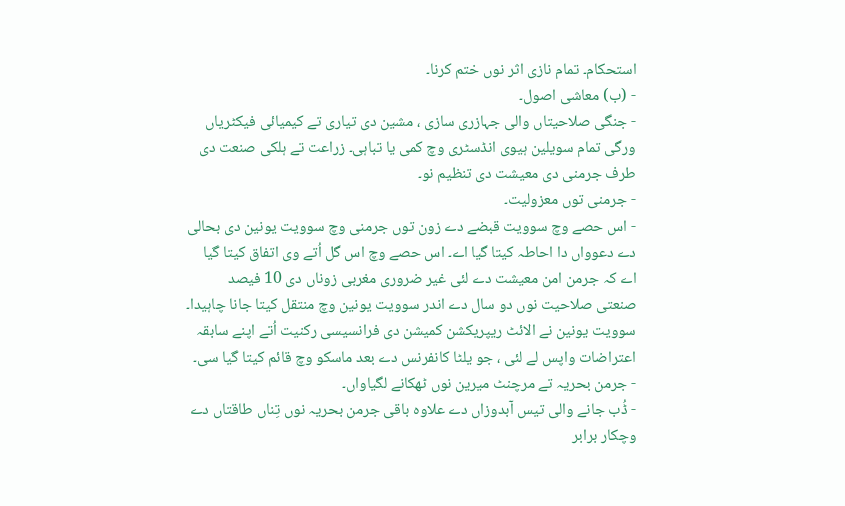استحکام۔ تمام نازی اثر نوں ختم کرنا۔
- (ب) معاشی اصول۔
- جنگی صلاحیتاں والی جہازری سازی ، مشین دی تیاری تے کیمیائی فیکٹریاں ورگی تمام سویلین ہیوی انڈسٹری وچ کمی یا تباہی۔ زراعت تے ہلکی صنعت دی طرف جرمنی دی معیشت دی تنظیم نو۔
- جرمنی توں معزولیت۔
- اس حصے وچ سوویت قبضے دے زون توں جرمنی وچ سوویت یونین دی بحالی دے دعوواں دا احاطہ کيتا گیا اے۔ اس حصے وچ اس گل اُتے وی اتفاق کيتا گیا اے کہ جرمن امن معیشت دے لئی غیر ضروری مغربی زوناں دی 10 فیصد صنعتی صلاحیت نوں دو سال دے اندر سوویت یونین وچ منتقل کيتا جانا چاہیدا۔ سوویت یونین نے الائٹ ریپریکشن کمیشن دی فرانسیسی رکنیت اُتے اپنے سابقہ اعتراضات واپس لے لئی ، جو یلٹا کانفرنس دے بعد ماسکو وچ قائم کيتا گیا سی۔
- جرمن بحریہ تے مرچنٹ میرین نوں ٹھکانے لگیاواں۔
- ڈُب جانے والی تیس آبدوزاں دے علاوہ باقی جرمن بحریہ نوں تِناں طاقتاں دے وچکار برابر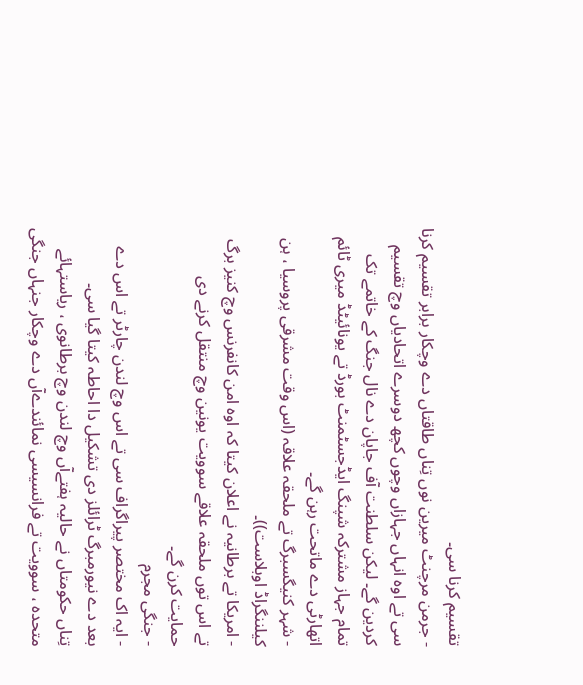تقسیم کرنا سی۔
- جرمن مرچنٹ میرین نوں تِناں طاقتاں دے وچکار برابر تقسیم کرنا سی تے اوہ انہاں جہازاں وچوں کچھ دوسرے اتحادیاں وچ تقسیم کردین گے۔ لیکن سلطنت آف جاپان دے نال جنگ کے خاتمے تک تمام جہاز مشترکہ شپنگ ایڈجسٹمنٹ بورڈ تے یونائیٹڈ میری ٹائم اتھارٹی دے ماتحت رہن گے۔
- شہر کنیگسبرگ تے ملحقہ علاقہ (اس وقت مشرقی پروسیا ، ہن کیلننگراڈ اوبلاست))۔
- امریکا تے برطانیہ نے اعلان کيتا کہ اوہ امن کانفرنس وچ کنيز برگ تے اس توں ملحقہ علاقے سوویت یونین وچ منتقل کرنے دی حمایت کرن گے۔
- جنگی مجرم
- ایہ اک مختصر پیراگراف سی تے اس وچ لندن چارٹر تے اس دے بعد دے نیورمبرگ ٹرائلز دی تشکیل دا احاطہ کيتا گیا سی۔
تِناں حکومتاں نے حالیہ ہفتےآں وچ لندن وچ برطانوی ، ریاستہائے متحدہ ، سوویت تے فرانسیسی نمائندےآں دے وچکار جنہاں جنگی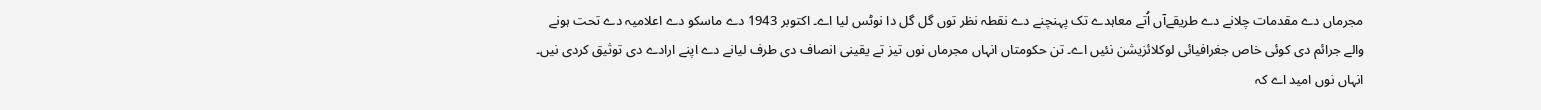مجرماں دے مقدمات چلانے دے طریقےآں اُتے معاہدے تک پہنچنے دے نقطہ نظر توں گل گل دا نوٹس لیا اے۔ اکتوبر 1943 دے ماسکو دے اعلامیہ دے تحت ہونے والے جرائم دی کوئی خاص جغرافیائی لوکلائزیشن نئيں اے۔ تن حکومتاں انہاں مجرماں نوں تیز تے یقینی انصاف دی طرف لیانے دے اپنے ارادے دی توثیق کردی نيں۔ انہاں نوں امید اے کہ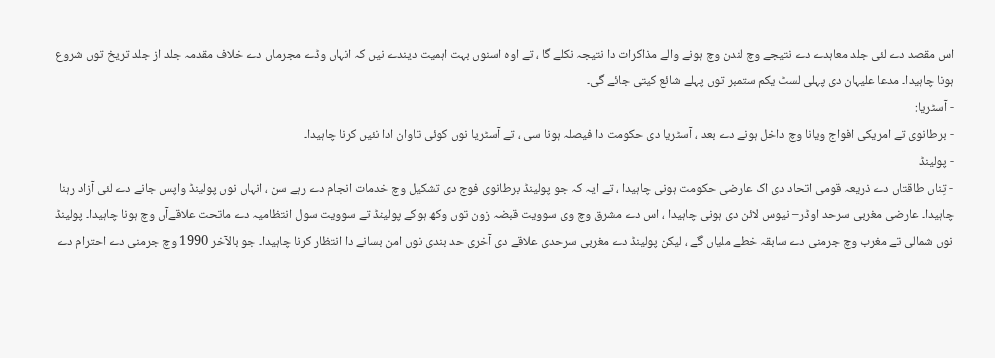اس مقصد دے لئی جلد معاہدے دے نتیجے وچ لندن وچ ہونے والے مذاکرات دا نتیجہ نکلے گا ، تے اوہ اسنوں بہت اہمیت دیندے نيں کہ انہاں وڈے مجرماں دے خلاف مقدمہ جلد از جلد تریخ توں شروع ہونا چاہیدا۔ مدعا علیہان دی پہلی لسٹ یکم ستمبر توں پہلے شائع کيتی جائے گی۔
- آسٹریا:
- برطانوی تے امریکی افواج ویانا وچ داخل ہونے دے بعد ، آسٹریا دی حکومت دا فیصلہ ہونا سی ، تے آسٹریا نوں کوئی تاوان ادا نئيں کرنا چاہیدا۔
- پولینڈ
- تِناں طاقتاں دے ذریعہ قومی اتحاد دی اک عارضی حکومت ہونی چاہیدا ، تے ایہ کہ جو پولینڈ برطانوی فوج دی تشکیل وچ خدمات انجام دے رہے سن ، انہاں نوں پولینڈ واپس جانے دے لئی آزاد رہنا چاہیدا۔ عارضی مغربی سرحد اوڈر– نیوس لائن دی ہونی چاہیدا ، اس دے مشرق وچ وی سوویت قبضہ زون توں وکھ ہوکے پولینڈ تے سوویت سول انتظامیہ دے ماتحت علاقےآں وچ ہونا چاہیدا۔ پولینڈ نوں شمالی تے مغرب وچ جرمنی دے سابقہ خطے ملیاں گے ، لیکن پولینڈ دے مغربی سرحدی علاقے دی آخری حد بندی نوں امن بسانے دا انتظار کرنا چاہیدا۔ جو بالآخر 1990 وچ جرمنی دے احترام دے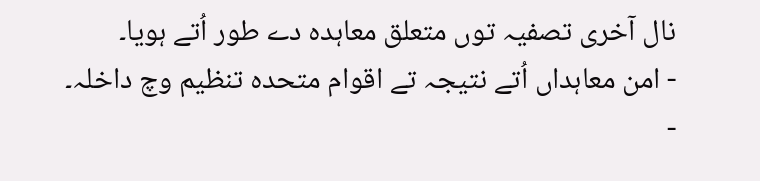نال آخری تصفیہ توں متعلق معاہدہ دے طور اُتے ہويا۔
- امن معاہداں اُتے نتیجہ تے اقوام متحدہ تنظیم وچ داخلہ۔
-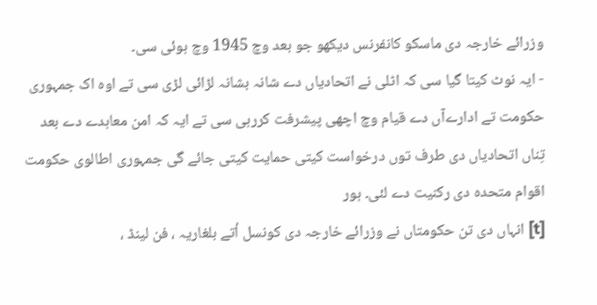وزرائے خارجہ دی ماسکو کانفرنس دیکھو جو بعد وچ 1945 وچ ہوئی سی۔
- ایہ نوٹ کيتا گیا سی کہ اٹلی نے اتحادیاں دے شانہ بشانہ لڑائی لڑی سی تے اوہ اک جمہوری حکومت تے ادارےآں دے قیام وچ اچھی پیشرفت کررہی سی تے ایہ کہ امن معاہدے دے بعد تِناں اتحادیاں دی طرف توں درخواست کيتی حمایت کيتی جائے گی جمہوری اطالوی حکومت اقوام متحدہ دی رکنیت دے لئی۔ ہور
[t] انہاں دی تن حکومتاں نے وزرائے خارجہ دی کونسل اُتے بلغاریہ ، فن لینڈ ،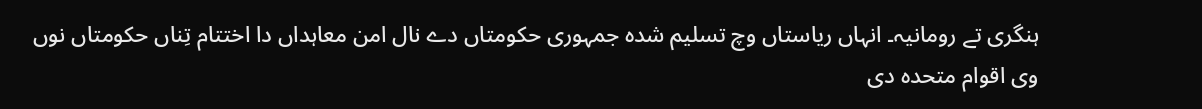ہنگری تے رومانیہ۔ انہاں ریاستاں وچ تسلیم شدہ جمہوری حکومتاں دے نال امن معاہداں دا اختتام تِناں حکومتاں نوں وی اقوام متحدہ دی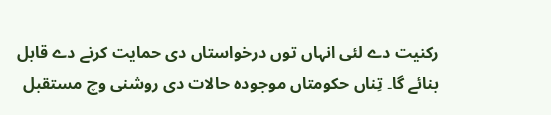رکنیت دے لئی انہاں توں درخواستاں دی حمایت کرنے دے قابل بنائے گا۔ تِناں حکومتاں موجودہ حالات دی روشنی وچ مستقبل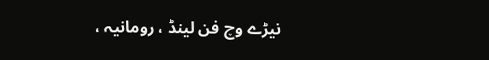نیڑے وچ فن لینڈ ، رومانیہ ،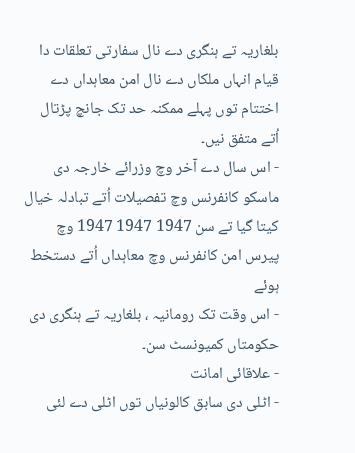بلغاریہ تے ہنگری دے نال سفارتی تعلقات دا قیام انہاں ملکاں دے نال امن معاہداں دے اختتام توں پہلے ممکنہ حد تک جانچ پڑتال اُتے متفق نيں۔
- اس سال دے آخر وچ وزرائے خارجہ دی ماسکو کانفرنس وچ تفصیلات اُتے تبادلہ خیال کيتا گیا تے سن 1947 1947 1947 وچ پیرس امن کانفرنس وچ معاہداں اُتے دستخط ہوئے
- اس وقت تک رومانیہ ، بلغاریہ تے ہنگری دی حکومتاں کمیونسٹ سن۔
- علاقائی امانت
- اٹلی دی سابق کالونیاں توں اٹلی دے لئی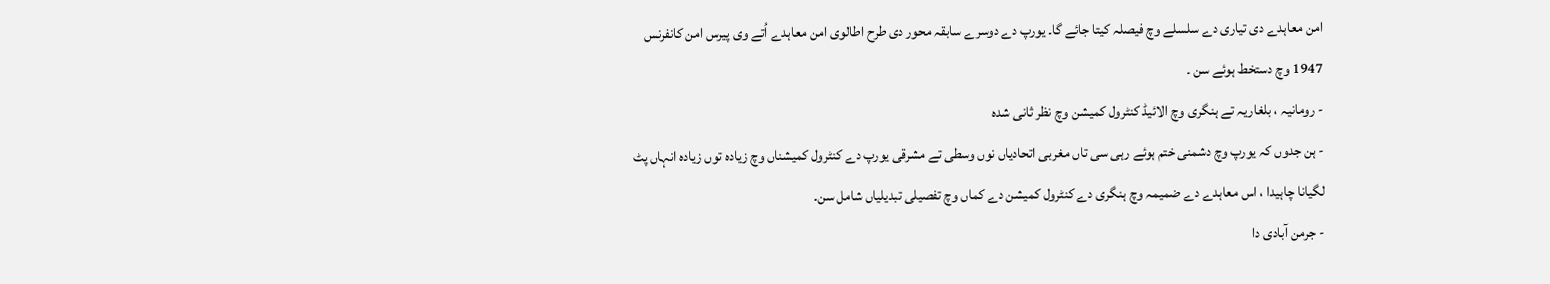امن معاہدے دی تیاری دے سلسلے وچ فیصلہ کيتا جائے گا۔ یورپ دے دوسرے سابقہ محور دی طرح اطالوی امن معاہدے اُتے وی پیرس امن کانفرنس 1947 وچ دستخط ہوئے سن ۔
- رومانیہ ، بلغاریہ تے ہنگری وچ الائیڈ کنٹرول کمیشن وچ نظر ثانی شدہ
- ہن جدوں کہ یورپ وچ دشمنی ختم ہوئے رہی سی تاں مغربی اتحادیاں نوں وسطی تے مشرقی یورپ دے کنٹرول کمیشناں وچ زیادہ توں زیادہ انہاں پٹ لگیانا چاہیدا ، اس معاہدے دے ضمیمہ وچ ہنگری دے کنٹرول کمیشن دے کماں وچ تفصیلی تبدیلیاں شامل سن۔
- جرمن آبادی دا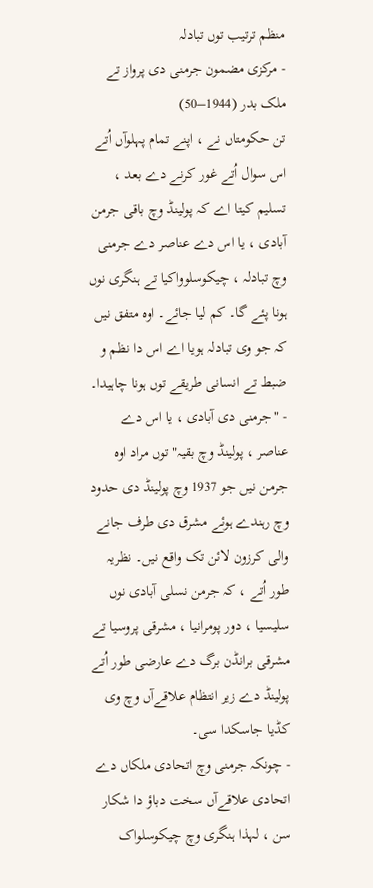منظم ترتیب توں تبادلہ
- مرکزی مضمون جرمنی دی پرواز تے ملک بدر (1944–50)
تن حکومتاں نے ، اپنے تمام پہلوآں اُتے اس سوال اُتے غور کرنے دے بعد ، تسلیم کيتا اے کہ پولینڈ وچ باقی جرمن آبادی ، یا اس دے عناصر دے جرمنی وچ تبادلہ ، چیکوسلوواکیا تے ہنگری نوں ہونا پئے گا۔ کم لیا جائے۔ اوہ متفق نيں کہ جو وی تبادلہ ہويا اے اس دا نظم و ضبط تے انسانی طریقے توں ہونا چاہیدا۔
- "جرمنی دی آبادی ، یا اس دے عناصر ، پولینڈ وچ بقیہ" توں مراد اوہ جرمن نيں جو 1937 وچ پولینڈ دی حدود وچ رہندے ہوئے مشرق دی طرف جانے والی کرزون لائن تک واقع نيں۔ نظریہ طور اُتے ، کہ جرمن نسلی آبادی نوں سلیسیا ، دور پومرانیا ، مشرقی پروسیا تے مشرقی برانڈن برگ دے عارضی طور اُتے پولینڈ دے زیر انتظام علاقےآں وچ وی کڈیا جاسکدا سی۔
- چونکہ جرمنی وچ اتحادی ملکاں دے اتحادی علاقےآں سخت دباؤ دا شکار سن ، لہذا ہنگری وچ چیکوسلواک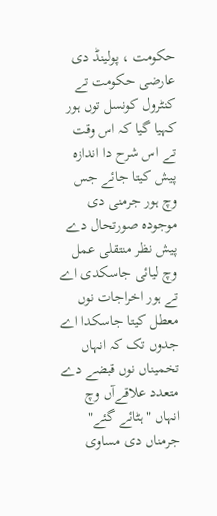حکومت ، پولینڈ دی عارضی حکومت تے کنٹرول کونسل توں ہور کہیا گیا کہ اس وقت تے اس شرح دا اندازہ پیش کيتا جائے جس وچ ہور جرمنی دی موجودہ صورتحال دے پیش نظر منتقلی عمل وچ لیائی جاسکدی اے تے ہور اخراجات نوں معطل کيتا جاسکدا اے جدوں تک کہ انہاں تخمیناں نوں قبضے دے متعدد علاقےآں وچ انہاں "ہٹائے گئے" جرمناں دی مساوی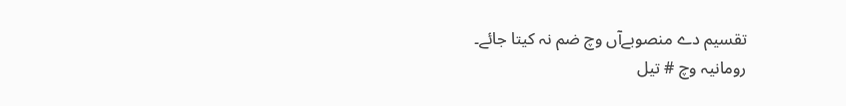تقسیم دے منصوبےآں وچ ضم نہ کيتا جائے۔
رومانیہ وچ # تیل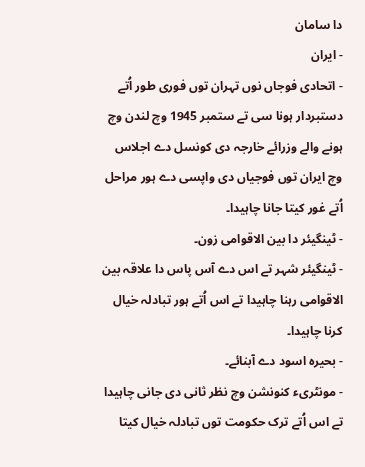دا سامان
- ایران
- اتحادی فوجاں نوں تہران توں فوری طور اُتے دستبردار ہونا سی تے ستمبر 1945 وچ لندن وچ ہونے والے وزرائے خارجہ دی کونسل دے اجلاس وچ ایران توں فوجیاں دی واپسی دے ہور مراحل اُتے غور کيتا جانا چاہیدا۔
- ٹینگیئر دا بین الاقوامی زون۔
- ٹینگیئر شہر تے اس دے آس پاس دا علاقہ بین الاقوامی رہنا چاہیدا تے اس اُتے ہور تبادلہ خیال کرنا چاہیدا۔
- بحیرہ اسود دے آبنائے۔
- مونٹریء کنونشن وچ نظر ثانی دی جانی چاہیدا تے اس اُتے ترک حکومت توں تبادلہ خیال کيتا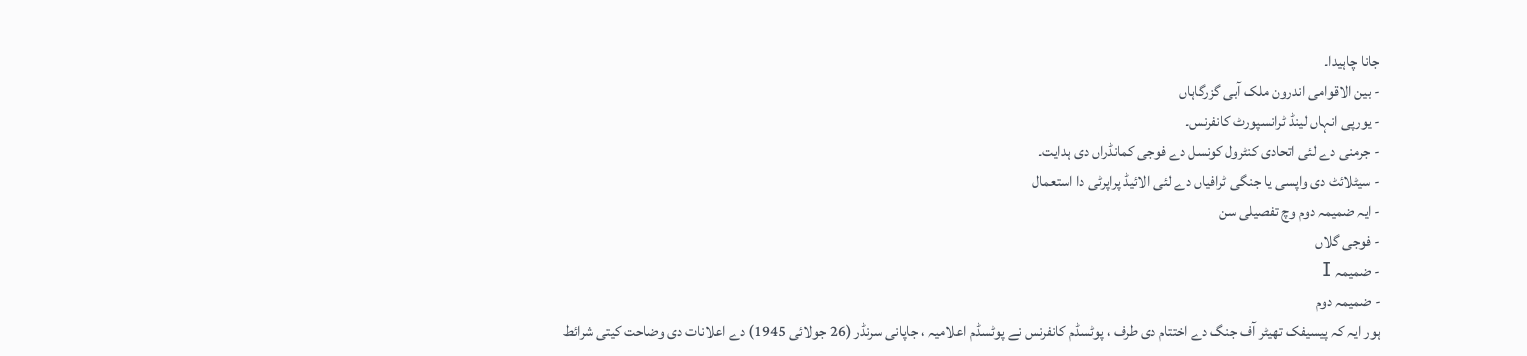جانا چاہیدا۔
- بین الاقوامی اندرون ملک آبی گزرگاہاں
- یورپی انہاں لینڈ ٹرانسپورٹ کانفرنس۔
- جرمنی دے لئی اتحادی کنٹرول کونسل دے فوجی کمانڈراں دی ہدایت۔
- سیٹلائٹ دی واپسی یا جنگی ٹرافیاں دے لئی الائیڈ پراپرٹی دا استعمال
- ایہ ضمیمہ دوم وچ تفصیلی سن
- فوجی گلاں
- ضمیمہ I
- ضمیمہ دوم
ہور ایہ کہ پیسیفک تھیٹر آف جنگ دے اختتام دی طرف ، پوٹسڈم کانفرنس نے پوٹسڈم اعلامیہ ، جاپانی سرنڈر (26 جولائی 1945) دے اعلانات دی وضاحت کيتی شرائط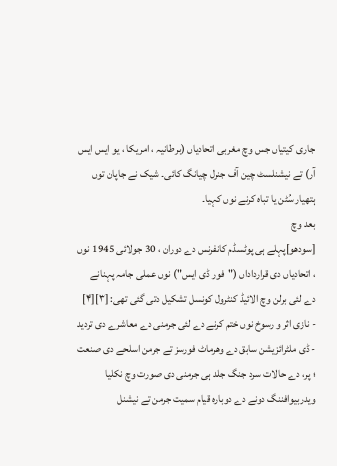جاری کيتیاں جس وچ مغربی اتحادیاں (برطانیہ ، امریکا ، یو ایس ایس آر) تے نیشنلسٹ چین آف جنرل چیانگ کائی۔ شیک نے جاپان توں ہتھیار سُٹن یا تباہ کرنے نوں کہیا۔
بعد وچ
[سودھو]پہلے ہی پوٹسڈم کانفرنس دے دوران ، 30 جولائی 1945 نوں ، اتحادیاں دی قرارداداں ("فور ڈی ایس") نوں عملی جامہ پہنانے دے لئی برلن وچ الائیڈ کنٹرول کونسل تشکیل دتی گئی تھی: [۳][۴]
- نازی اثر و رسوخ نوں ختم کرنے دے لئی جرمنی دے معاشرے دی تردید
- ڈی ملٹرائزیشن سابق دے وھرماٹ فورسز تے جرمن اسلحے دی صنعت ؛ پر، دے حالات سرد جنگ جلد ہی جرمنی دی صورت وچ نکلیا ویدربیوافننگ دونے دے دوبارہ قیام سمیت جرمن تے نیشنل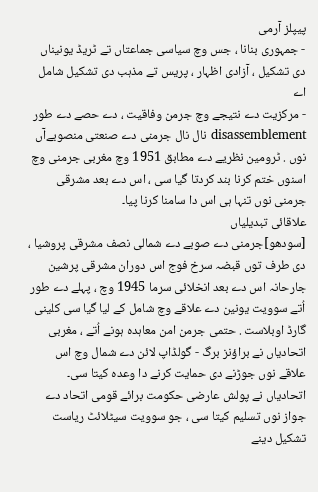پیپلز آرمی
- جمہوری بنانا ، جس وچ سیاسی جماعتاں تے ٹریڈ یونیناں دی تشکیل ، آزادی اظہار ، پریس تے مذہب دی تشکیل شامل اے
- مرکزیت دے نتیجے وچ جرمن وفاقیت ، دے حصے دے طور disassemblement نال نال جرمنی دے صنعتی منصوبےآں نوں . ٹرومین نظریے دے مطابق 1951 وچ مغربی جرمنی وچ اسنوں ختم کرنا بند کردتا گیا سی ، اس دے بعد مشرقی جرمنی نوں تنہا ہی اس دا سامنا کرنا پيا۔
علاقائی تبدیلیاں
[سودھو]جرمنی دے صوبے دے شمالی نصف مشرقی پروشیا ، دی طرف توں قبضہ سرخ فوج اس دوران مشرقی پرشین جارحانہ اس دے بعد انخلائی سرما 1945 وچ ، پہلے دے طور اُتے سوویت یونین دے علاقے وچ شامل کے لیا گیا سی کلینی گارڈ اوبلاست . حتمی جرمن امن معاہدہ ہونے اُتے ، مغربی اتحادیاں نے براؤنز برگ - گولڈاپ لائن دے شمال وچ اس علاقے نوں جوڑنے دی حمایت کرنے دا وعدہ کيتا سی۔
اتحادیاں نے پولش عارضی حکومت برائے قومی اتحاد دے جواز نوں تسلیم کيتا سی ، جو سوویت سیٹلائٹ ریاست تشکیل دینے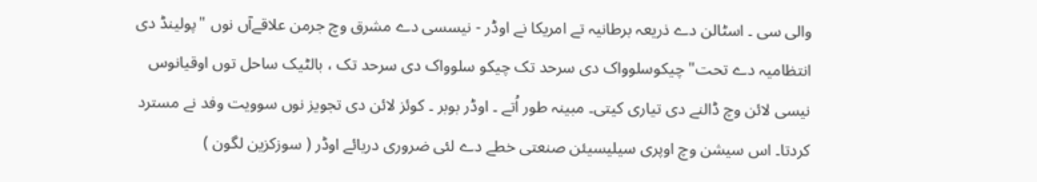والی سی ۔ اسٹالن دے ذریعہ برطانیہ تے امریکا نے اوڈر - نیسسی دے مشرق وچ جرمن علاقےآں نوں "پولینڈ دی انتظامیہ دے تحت" چیکوسلوواک دی سرحد تک چیکو سلوواک دی سرحد تک ، بالٹیک ساحل توں اوقیانوس نیسی لائن وچ ڈالنے دی تیاری کيتی۔ مبینہ طور اُتے ۔ اوڈر بوبر ۔ کوئز لائن دی تجویز نوں سوویت وفد نے مسترد کردتا۔ اس سیشن وچ اوپری سیلیسیئن صنعتی خطے دے لئی ضروری دریائے اوڈر ( سوزکزین لگون )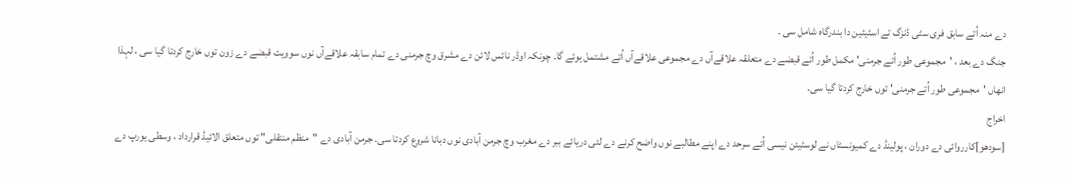دے منہ اُتے سابق فری سٹی ڈنزگ تے اسٹیٹین دا بندرگاہ شامل سی ۔
جنگ دے بعد ، 'مجموعی طور اُتے جرمنی' مکمل طور اُتے قبضے دے متعلقہ علاقےآں دے مجموعی علاقےآں اُتے مشتمل ہوئے گا۔ چونکہ اوڈر نائس لائن دے مشرق وچ جرمنی دے تمام سابقہ علاقےآں نوں سوویت قبضے دے زون توں خارج کردتا گیا سی ، لہذا انھاں 'مجموعی طور اُتے جرمنی' توں خارج کردتا گیا سی۔
اخراج
[سودھو]کارروائی دے دوران ، پولینڈ دے کمیونسٹاں نے لوسٹیئن نیسی اُتے سرحد دے اپنے مطالبے نوں واضح کرنے دے لئی دریائے ببر دے مغرب وچ جرمن آبادی نوں دبانا شروع کردتا سی۔ جرمن آبادی دے "منظم منتقلی" توں متعلق الائیڈ قرارداد ، وسطی یورپ دے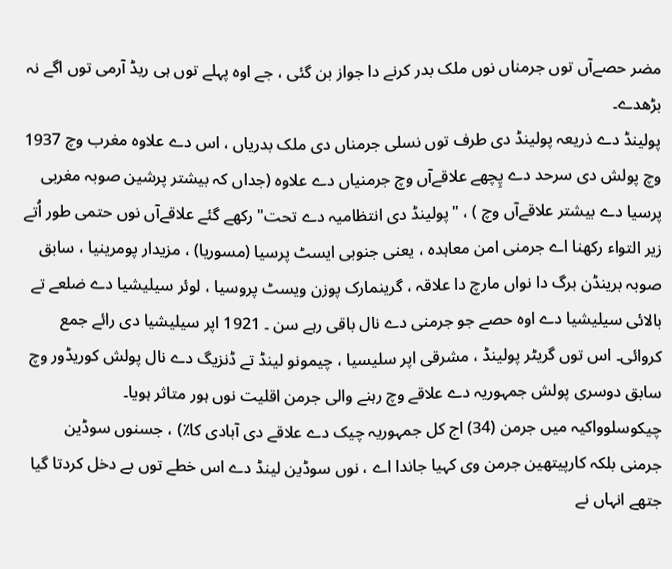مضر حصےآں توں جرمناں نوں ملک بدر کرنے دا جواز بن گئی ، جے اوہ پہلے توں ہی ریڈ آرمی توں اگے نہ بڑھدے۔
پولینڈ دے ذریعہ پولینڈ دی طرف توں نسلی جرمناں دی ملک بدریاں ، اس دے علاوہ مغرب وچ 1937 وچ پولش دی سرحد دے پِچھے علاقےآں وچ جرمنیاں دے علاوہ (جداں کہ بیشتر پرشین صوبہ مغربی پرسیا دے بیشتر علاقےآں وچ ) ، "پولینڈ دی انتظامیہ دے تحت" رکھے گئے علاقےآں نوں حتمی طور اُتے زیر التواء رکھنا اے جرمنی امن معاہدہ ، یعنی جنوبی ایسٹ پرسیا (مسوریا) ، مزیدار پومرینیا ، سابق صوبہ برینڈن برگ دا نواں مارچ دا علاقہ ، گرینمارک پوزن ویسٹ پروسیا ، لوئر سیلیشیا دے ضلعے تے بالائی سیلیشیا دے اوہ حصے جو جرمنی دے نال باقی رہے سن ۔ 1921 اپر سیلیشیا دی رائے جمع کروائی۔ اس توں گریٹر پولینڈ ، مشرقی اپر سلیسیا ، چیمونو لینڈ تے ڈنزیگ دے نال پولش کوریڈور وچ سابق دوسری پولش جمہوریہ دے علاقے وچ رہنے والی جرمن اقلیت نوں ہور متاثر ہويا۔
چیکوسلوواکیہ ميں جرمن (34) اج کل جمہوریہ چیک دے علاقے دی آبادی کا٪) ، جسنوں سوڈین جرمنی بلکہ کارپیتھین جرمن وی کہیا جاندا اے ، نوں سوڈین لینڈ دے اس خطے توں بے دخل کردتا گیا جتھے انہاں نے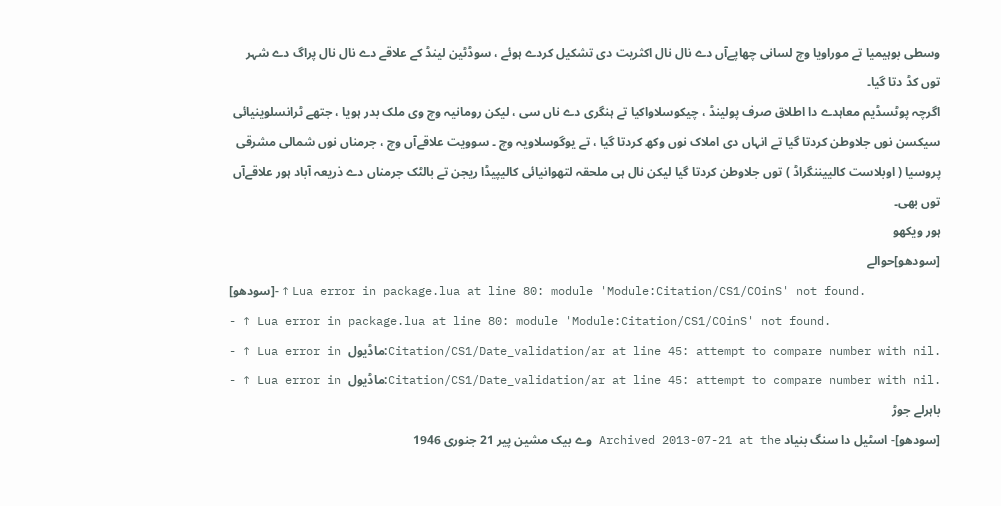وسطی بوہیمیا تے موراویا وچ لسانی چھاپےآں دے نال نال اکثریت دی تشکیل کردے ہوئے ، سوڈٹین لینڈ کے علاقے دے نال نال پراگ دے شہر توں کڈ دتا گیا۔
اگرچہ پوٹسڈیم معاہدے دا اطلاق صرف پولینڈ ، چیکوسلاواکیا تے ہنگری دے ناں سی ، لیکن رومانیہ وچ وی ملک بدر ہويا ، جتھے ٹرانسلوینیائی سیکسن نوں جلاوطن کردتا گیا تے انہاں دی املاک نوں وکھ کردتا گیا ، تے یوگوسلاویہ وچ ۔ سوویت علاقےآں وچ ، جرمناں نوں شمالی مشرقی پروسیا ( اوبلاست کالییننگراڈ ) توں جلاوطن کردتا گیا لیکن نال ہی ملحقہ لتھوانیائی کالیپیڈا ریجن تے بالٹک جرمناں دے ذریعہ آباد ہور علاقےآں توں بھی۔
ہور ویکھو
[سودھو]حوالے
[سودھو]- ↑ Lua error in package.lua at line 80: module 'Module:Citation/CS1/COinS' not found.
- ↑ Lua error in package.lua at line 80: module 'Module:Citation/CS1/COinS' not found.
- ↑ Lua error in ماڈیول:Citation/CS1/Date_validation/ar at line 45: attempt to compare number with nil.
- ↑ Lua error in ماڈیول:Citation/CS1/Date_validation/ar at line 45: attempt to compare number with nil.
باہرلے جوڑ
[سودھو]- اسٹیل دا سنگ بنیاد Archived 2013-07-21 at the وے بیک مشین پیر 21 جنوری 1946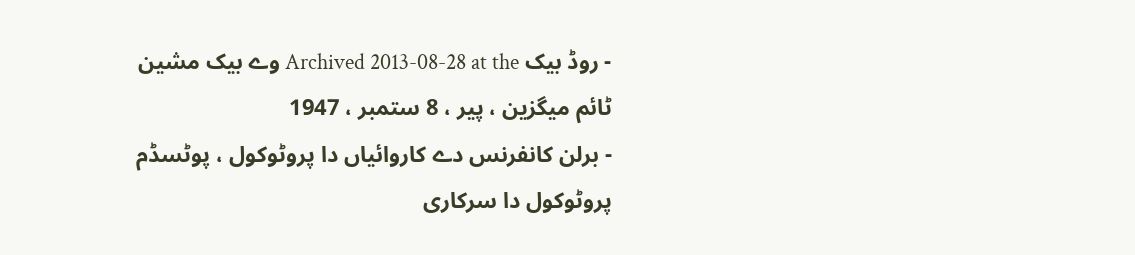- روڈ بیک Archived 2013-08-28 at the وے بیک مشین ٹائم میگزین ، پیر ، 8 ستمبر ، 1947
- برلن کانفرنس دے کاروائیاں دا پروٹوکول ، پوٹسڈم پروٹوکول دا سرکاری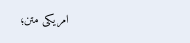امریکی متن؛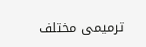ترمیمی مختلف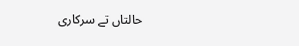حالتاں تے سرکاری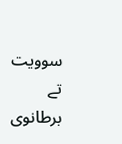سوویت تے برطانوی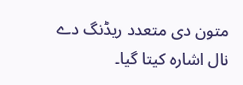متون دی متعدد ریڈنگ دے نال اشارہ کيتا گیا۔